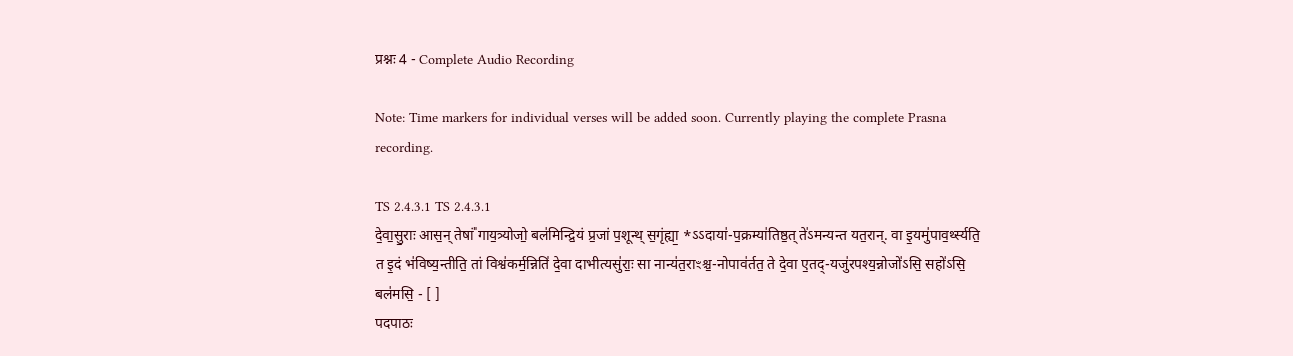प्रश्नः 4 - Complete Audio Recording

Note: Time markers for individual verses will be added soon. Currently playing the complete Prasna recording.

TS 2.4.3.1 TS 2.4.3.1
दे॒वा॒सु॒राः आस॒न् तेषां᳚ गाय॒त्र्योजो॒ बल॑मिन्द्रि॒यं प्र॒जां प॒शून्थ् स॒गृंह्या॒ *ऽऽदाया॑-प॒क्रम्या॑तिष्ठ॒त् ते॑ऽमन्यन्त यत॒रान्. वा इ॒यमु॑पाव॒र्थ्स्यति॒ त इ॒दं भ॑विष्य॒न्तीति॒ तां विश्व॑कर्म॒न्निति॑ दे॒वा दाभीत्यसु॑राः॒ सा नान्य॑त॒राꣳश्च॒-नोपाव॑र्तत॒ ते दे॒वा ए॒तद्-यजु॑रपश्य॒न्नोजो॑ऽसि॒ सहो॑ऽसि॒ बल॑मसि॒ - [ ]
पदपाठः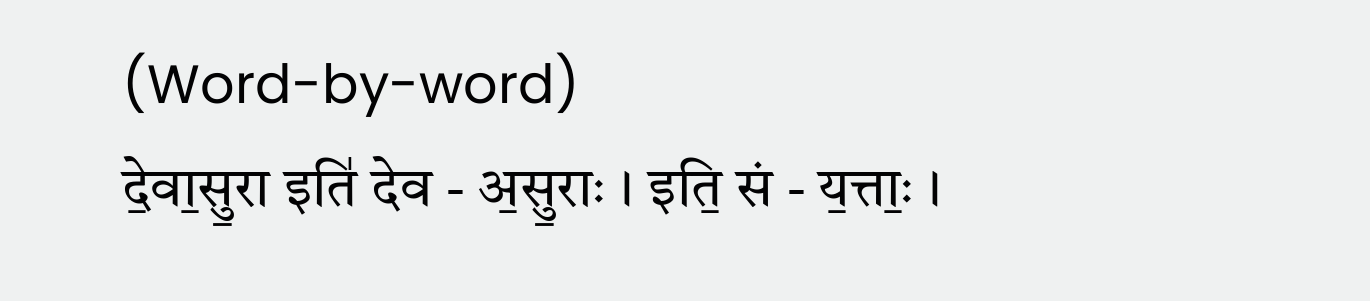(Word-by-word)
दे॒वा॒सु॒रा इति॑ देव - अ॒सु॒राः । इति॒ सं - य॒त्ताः॒ ।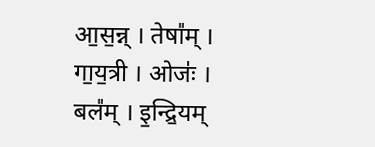आ॒स॒न्न् । तेषा᳚म् । गा॒य॒त्री । ओजः॑ । बल᳚म् । इ॒न्द्रि॒यम्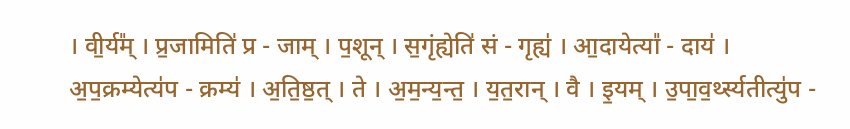। वी॒र्य᳚म् । प्र॒जामिति॑ प्र - जाम् । प॒शून् । स॒गृंह्येति॑ सं - गृह्य॑ । आ॒दायेत्या᳚ - दाय॑ । अ॒प॒क्रम्येत्य॑प - क्रम्य॑ । अ॒ति॒ष्ठ॒त् । ते । अ॒म॒न्य॒न्त॒ । य॒त॒रान् । वै । इ॒यम् । उ॒पा॒व॒र्थ्स्यतीत्यु॑प -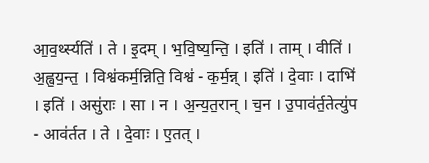आ॒व॒र्थ्स्यति॑ । ते । इ॒दम् । भ॒वि॒ष्य॒न्ति॒ । इति॑ । ताम् । वीति॑ । अ॒ह्व॒य॒न्त॒ । विश्व॑कर्म॒न्निति॒ विश्व॑ - क॒र्म॒न्न् । इति॑ । दे॒वाः । दाभि॑ । इति॑ । असु॑राः । सा । न । अ॒न्य॒त॒रान् । च॒न । उ॒पाव॑र्त॒तेत्यु॑प - आव॑र्तत । ते । दे॒वाः । ए॒तत् ।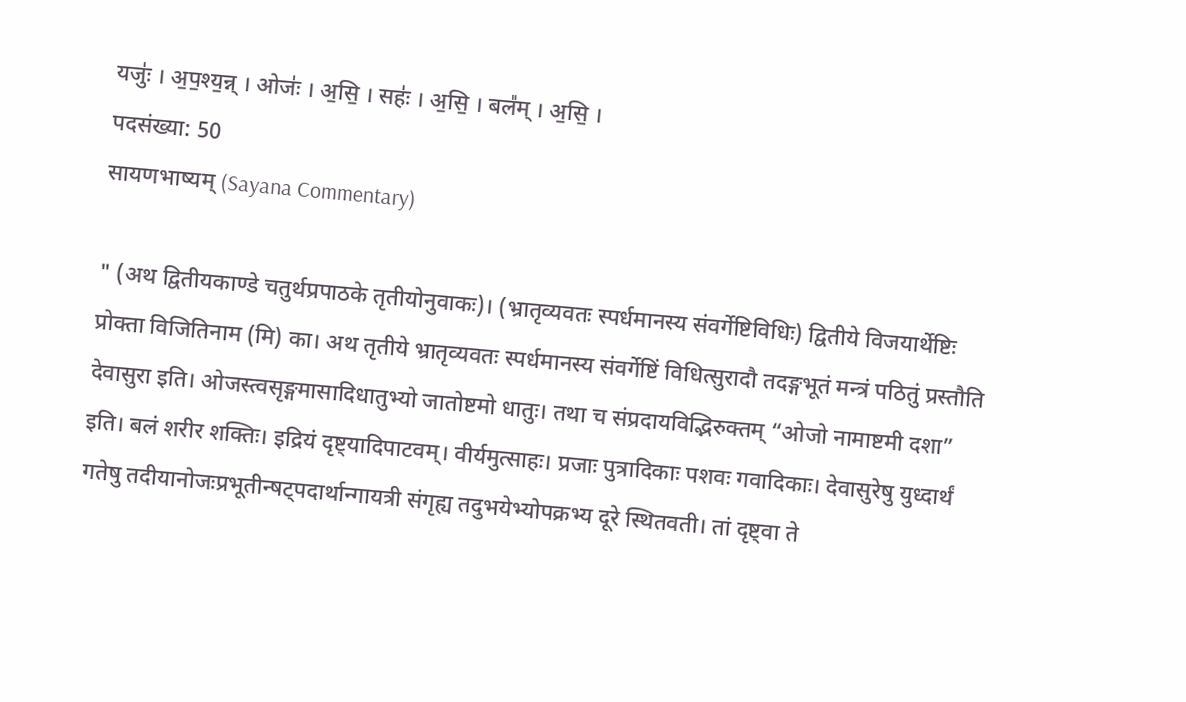यजुः॑ । अ॒प॒श्य॒न्न् । ओजः॑ । अ॒सि॒ । सहः॑ । अ॒सि॒ । बल᳚म् । अ॒सि॒ ।
पदसंख्या: 50
सायणभाष्यम् (Sayana Commentary)

" (अथ द्वितीयकाण्डे चतुर्थप्रपाठके तृतीयोनुवाकः)। (भ्रातृव्यवतः स्पर्धमानस्य संवर्गेष्टिविधिः) द्वितीये विजयार्थेष्टिः प्रोक्ता विजितिनाम (मि) का। अथ तृतीये भ्रातृव्यवतः स्पर्धमानस्य संवर्गेष्टिं विधित्सुरादौ तदङ्गभूतं मन्त्रं पठितुं प्रस्तौति देवासुरा इति। ओजस्त्वसृङ्गमासादिधातुभ्यो जातोष्टमो धातुः। तथा च संप्रदायविद्भिरुक्तम् “ओजो नामाष्टमी दशा” इति। बलं शरीर शक्तिः। इद्रियं दृष्ट्यादिपाटवम्। वीर्यमुत्साहः। प्रजाः पुत्रादिकाः पशवः गवादिकाः। देवासुरेषु युध्दार्थं गतेषु तदीयानोजःप्रभूतीन्षट्पदार्थान्गायत्री संगृह्य तदुभयेभ्योपक्रभ्य दूरे स्थितवती। तां दृष्ट्वा ते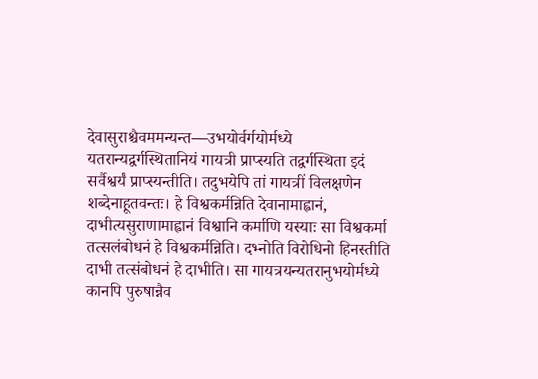देवासुराश्चैवममन्यन्त—उभयोर्वर्गयोर्मध्ये यतरान्यद्वर्गस्थितानियं गायत्री प्राप्स्यति तद्वर्गस्थिता इदं सर्वैश्वर्यं प्राप्स्यन्तीति। तदुभयेपि तां गायत्रीं विलक्षणेन शब्देनाहूतवन्तः। हे विश्वकर्मन्निति देवानामाह्वानं, दाभीत्यसुराणामाह्वानं विश्वानि कर्माणि यस्याः सा विश्वकर्मा तत्सलंबोधनं हे विश्वकर्मन्निति। दभ्नोति विरोधिनो हिनस्तीति दाभी तत्संबोधनं हे दाभीति। सा गायत्रयन्यतरानुभयोर्मध्ये कानपि पुरुषान्नैव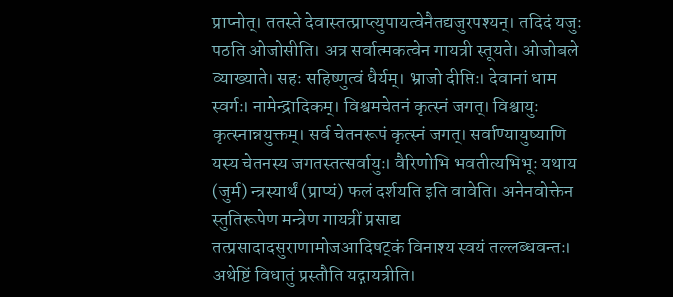प्राप्नोत्। ततस्ते देवास्तत्प्राप्त्युपायत्वेनैतद्यजुरपश्यन्। तदिदं यजुः पठति ओजोसीति। अत्र सर्वात्मकत्वेन गायत्री स्तूयते। ओजोबले व्याख्याते। सहः सहिष्णुत्वं धैर्यम्। भ्राजो दीप्तिः। देवानां धाम स्वर्गः। नामेन्द्रादिकम्। विश्वमचेतनं कृत्स्नं जगत्। विश्वायुः कृत्स्नान्नयुक्तम्। सर्व चेतनरूपं कृत्स्नं जगत्। सर्वाण्यायुष्याणि यस्य चेतनस्य जगतस्तत्सर्वायुः। वैरिणोभि भवतीत्यभिभूः यथाय (जुर्म) न्त्रस्यार्थं (प्राप्यं) फलं दर्शयति इति वावेति। अनेनवोक्तेन स्तुतिरूपेण मन्त्रेण गायत्रीं प्रसाद्य तत्प्रसादादसुराणामोजआदिषट्कं विनाश्य स्वयं तल्लब्धवन्तः। अथेष्टिं विधातुं प्रस्तौति यद्गायत्रीति।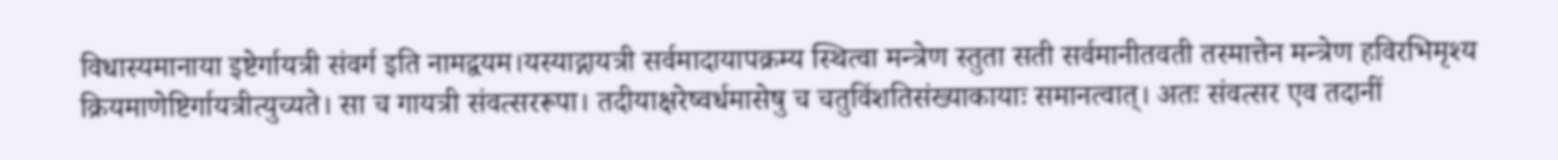विधास्यमानाया इष्टेर्गायत्री संवर्ग इति नामद्वयम।यस्याद्गायत्री सर्वमादायापक्रम्य स्थित्वा मन्त्रेण स्तुता सती सर्वमानीतवती तस्मात्तेन मन्त्रेण हविरभिमृश्य क्रियमाणेष्टिर्गायत्रीत्युच्यते। सा च गायत्री संवत्सररूपा। तदीयाक्षरेष्वर्धमासेषु च चतुविंशतिसंख्याकायाः समानत्वात्। अतः संवत्सर एव तदानीं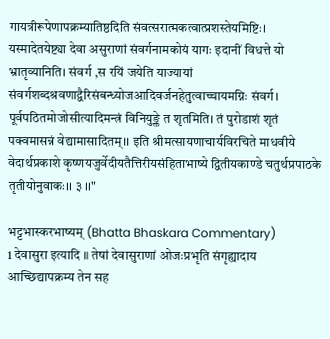गायत्रीरूपेणापक्रम्यातिष्ठदिति संवत्सरात्मकत्वात्प्रशस्तेयमिष्टिः। यस्मादेतयेष्ट्या देवा असुराणां संवर्गनामकोयं यागः इदानीं विधत्ते यो भ्रातृव्यानिति। संवर्ग ,स रयिं जयेति याज्यायां संवर्गशब्दश्रवणाद्वैरिसंबन्ध्योजआदिवर्जनहेतुत्वाच्चायमग्निः संवर्ग। पूर्वपठितमोजोसीत्यादिमन्त्रं विनियुङ्क्ते त शृतमिति। तं पुरोडाशं शृतं पक्वमासन्नं वेद्यामासादितम्।। इति श्रीमत्सायणाचार्यविरचिते माधवीये वेदार्थप्रकाशे कृष्णयजुर्वेदीयतैत्तिरीयसंहिताभाष्ये द्वितीयकाण्डे चतुर्थप्रपाठके तृतीयोनुवाकः।। ३ ।।"

भट्टभास्करभाष्यम् (Bhatta Bhaskara Commentary)
1 देवासुरा इत्यादि ॥ तेषां देवासुराणां ओजःप्रभृति संगृह्यादाय आच्छिद्यापक्रम्य तेन सह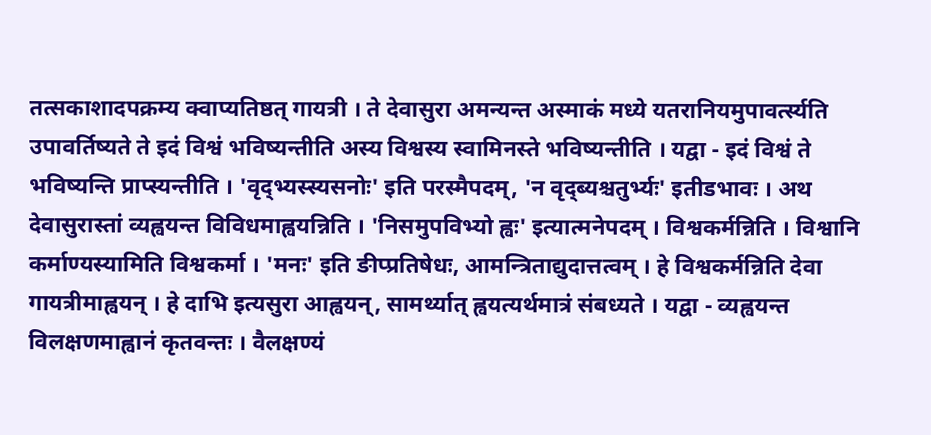तत्सकाशादपक्रम्य क्वाप्यतिष्ठत् गायत्री । ते देवासुरा अमन्यन्त अस्माकं मध्ये यतरानियमुपावर्त्स्यति उपावर्तिष्यते ते इदं विश्वं भविष्यन्तीति अस्य विश्वस्य स्वामिनस्ते भविष्यन्तीति । यद्वा - इदं विश्वं ते भविष्यन्ति प्राप्स्यन्तीति । 'वृद्भ्यस्स्यसनोः' इति परस्मैपदम्, 'न वृद्ब्यश्चतुर्भ्यः' इतीडभावः । अथ देवासुरास्तां व्यह्वयन्त विविधमाह्वयन्निति । 'निसमुपविभ्यो ह्वः' इत्यात्मनेपदम् । विश्वकर्मन्निति । विश्वानि कर्माण्यस्यामिति विश्वकर्मा । 'मनः' इति ङीप्प्रतिषेधः, आमन्त्रिताद्युदात्तत्वम् । हे विश्वकर्मन्निति देवा गायत्रीमाह्वयन् । हे दाभि इत्यसुरा आह्वयन्, सामर्थ्यात् ह्वयत्यर्थमात्रं संबध्यते । यद्वा - व्यह्वयन्त विलक्षणमाह्वानं कृतवन्तः । वैलक्षण्यं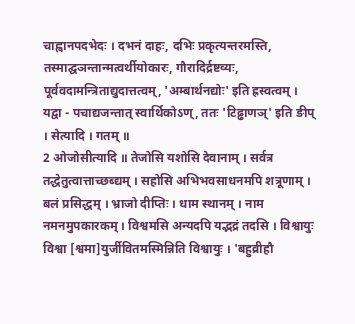चाह्वानपदभेदः । दभनं दाहः, दभिः प्रकृत्यन्तरमस्ति, तस्माद्घञन्तान्मत्वर्थीयोकारः, गौरादिर्द्रष्टव्यः, पूर्ववदामन्त्रिताद्युदात्तत्वम्, 'अम्बार्थनद्योः' इति ह्रस्वत्वम् । यद्वा - पचाद्यजन्तात् स्वार्थिकोऽण्, ततः 'टिढ्ढाणञ्' इति ङीप् । सेत्यादि । गतम् ॥
2 ओजोसीत्यादि ॥ तेजोसि यशोसि देवानाम् । सर्वत्र तद्धेतुत्वात्ताच्छब्द्यम् । सहोसि अभिभवसाधनमपि शत्रूणाम् । बलं प्रसिद्धम् । भ्राजो दीप्तिः । धाम स्थानम् । नाम नमनमुपकारकम् । विश्वमसि अन्यदपि यद्भद्रं तदसि । विश्वायुः विश्वा [श्वमा]युर्जीवितमस्मिन्निति विश्वायुः । 'बहुव्रीहौ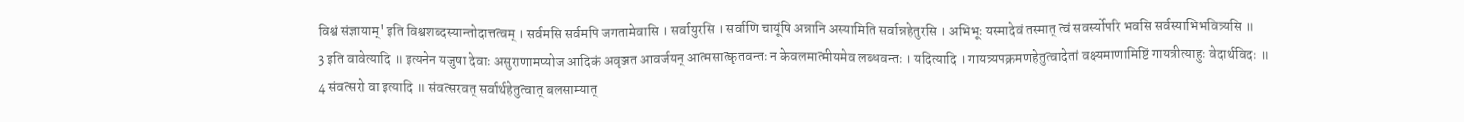विश्वं संज्ञायाम्' इति विश्वशब्दस्यान्तोदात्तत्वम् । सर्वमसि सर्वमपि जगतामेवासि । सर्वायुरसि । सर्वाणि चायूंषि अन्नानि अस्यामिति सर्वान्नहेतुरसि । अभिभूः यस्मादेवं तस्मात् त्वं सवर्स्योपरि भवसि सर्वस्याभिभवित्र्यसि ॥
3 इति वावेत्यादि ॥ इत्यनेन यजुषा देवाः असुराणामप्योज आदिकं अवृञ्जत आवर्जयन् आत्मसात्कृतवन्तः न केवलमात्मीयमेव लब्धवन्तः । यदित्यादि । गायत्र्यपक्रमणहेतुत्वादेतां वक्ष्यमाणामिष्टिं गायत्रीत्याहुः वेदार्थविदः ॥
4 संवत्सरो वा इत्यादि ॥ संवत्सरवत् सर्वार्थहेतुत्वात् बलसाम्यात्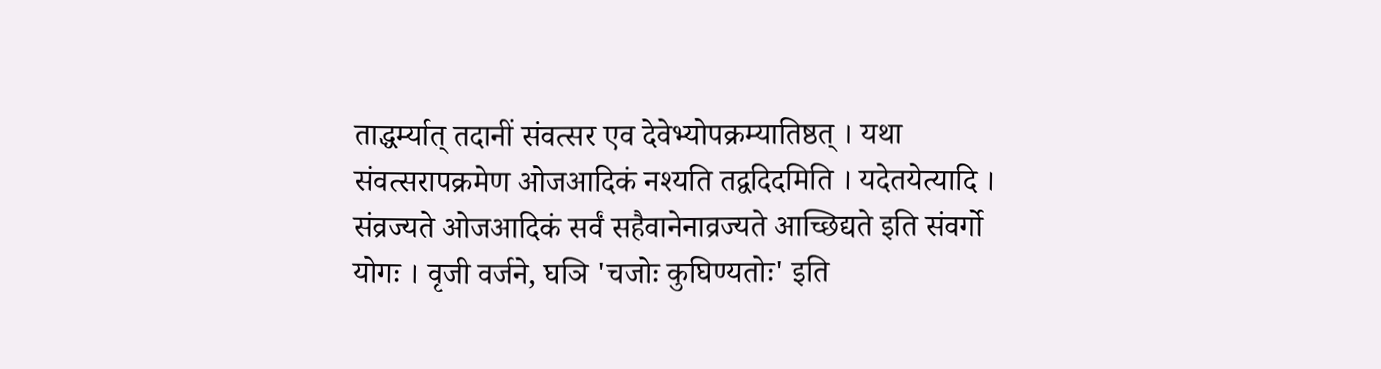ताद्धर्म्यात् तदानीं संवत्सर एव देवेभ्योपक्रम्यातिष्ठत् । यथा संवत्सरापक्रमेण ओजआदिकं नश्यति तद्वदिदमिति । यदेतयेत्यादि । संव्रज्यते ओजआदिकं सर्वं सहैवानेनाव्रज्यते आच्छिद्यते इति संवर्गो योगः । वृजी वर्जने, घञि 'चजोः कुघिण्यतोः' इति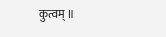कुत्वम् ॥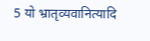5 यो भ्रातृव्यवानित्यादि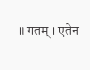॥ गतम् । एतेन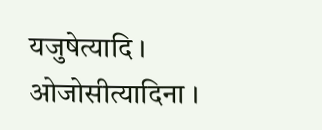यजुषेत्यादि । ओजोसीत्यादिना ।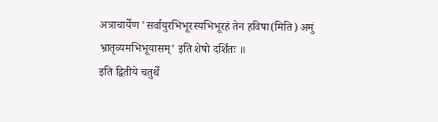अत्राचार्येण 'सर्वायुरभिभूरस्यभिभूरहं तेन हविषा(मिति) अमुं भ्रातृव्यमभिभूयासम्' इति शेषो दर्शितः ॥
इति द्वितीये चतुर्थे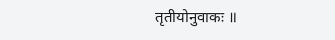तृतीयोनुवाकः ॥